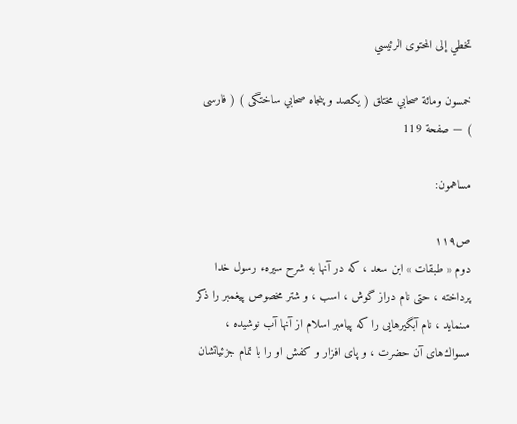تخطي إلى المحتوى الرئيسي

خمسون ومائة صحابي مختلق ( يكصد و پنجاه صحابي ساختگى ) ( فارسى ) — صفحة 119

مساهمون:

ص١١٩
دوم « طبقات » ابن سعد ، كه در آنها به شرح سيرهء رسول خدا پرداخته ، حتى نام دراز گوش ، اسب ، و شتر مخصوص پيغمبر را ذكر مىنمايد ، نام آبگيرهايى را كه پيامبر اسلام از آنها آب نوشيده ، مسواك‌هاى آن حضرت ، و پاى افزار و كفش او را با تمام جزئياتشان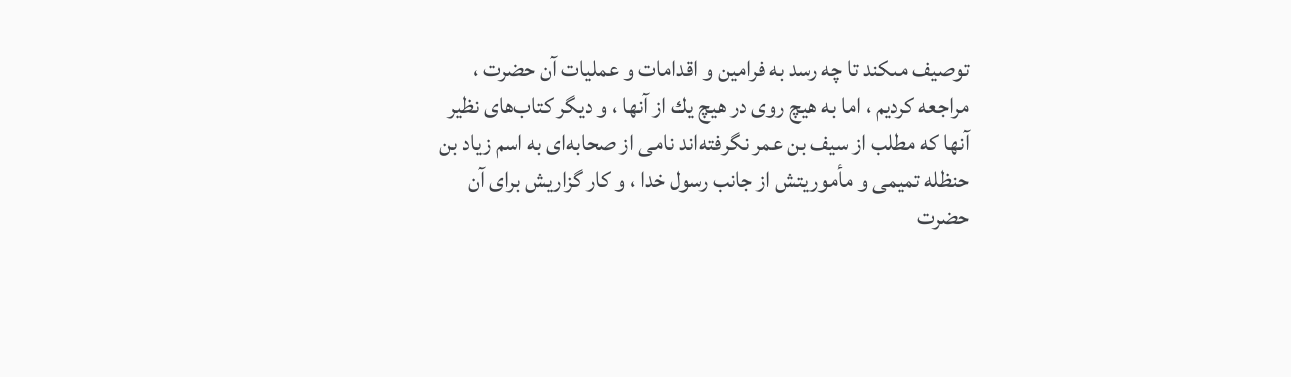توصيف مىكند تا چه رسد به فرامين و اقدامات و عمليات آن حضرت ، مراجعه كرديم ، اما به هيچ روى در هيچ يك از آنها ، و ديگر كتاب‌هاى نظير آنها كه مطلب از سيف بن عمر نگرفته‌اند نامى از صحابه‌اى به اسم زياد بن حنظله تميمى و مأموريتش از جانب رسول خدا ، و كار گزاريش براى آن حضرت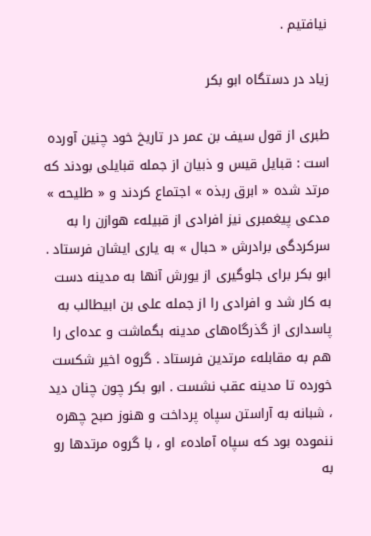نيافتيم .

زياد در دستگاه ابو بكر

طبرى از قول سيف بن عمر در تاريخ خود چنين آورده است : قبايل قيس و ذبيان از جمله قبايلى بودند كه مرتد شده « ابرق ربذه » اجتماع كردند و « طليحه » مدعى پيغمبرى نيز افرادى از قبيلهء هوازن را به سركردگى برادرش « حبال » به يارى ايشان فرستاد . ابو بكر براى جلوگيرى از يورش آنها به مدينه دست به كار شد و افرادى را از جمله على بن ابيطالب به پاسدارى از گذرگاه‌هاى مدينه بگماشت و عده‌اى را هم به مقابلهء مرتدين فرستاد . گروه اخير شكست خورده تا مدينه عقب نشست . ابو بكر چون چنان ديد ، شبانه به آراستن سپاه پرداخت و هنوز صبح چهره ننموده بود كه سپاه آمادهء او ، با گروه مرتدها رو به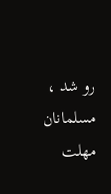رو شد ، مسلمانان مهلت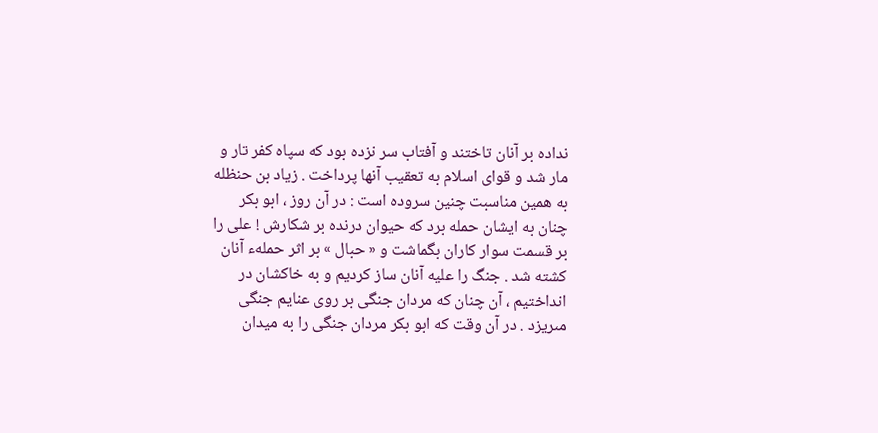نداده بر آنان تاختند و آفتاب سر نزده بود كه سپاه كفر تار و مار شد و قواى اسلام به تعقيب آنها پرداخت . زياد بن حنظله به همين مناسبت چنين سروده است : در آن روز ، ابو بكر چنان به ايشان حمله برد كه حيوان درنده بر شكارش ! على را بر قسمت سوار كاران بگماشت و « حبال » بر اثر حملهء آنان كشته شد . جنگ را عليه آنان ساز كرديم و به خاكشان در انداختيم ، آن چنان كه مردان جنگى بر روى عنايم جنگى مىريزد . در آن وقت كه ابو بكر مردان جنگى را به ميدان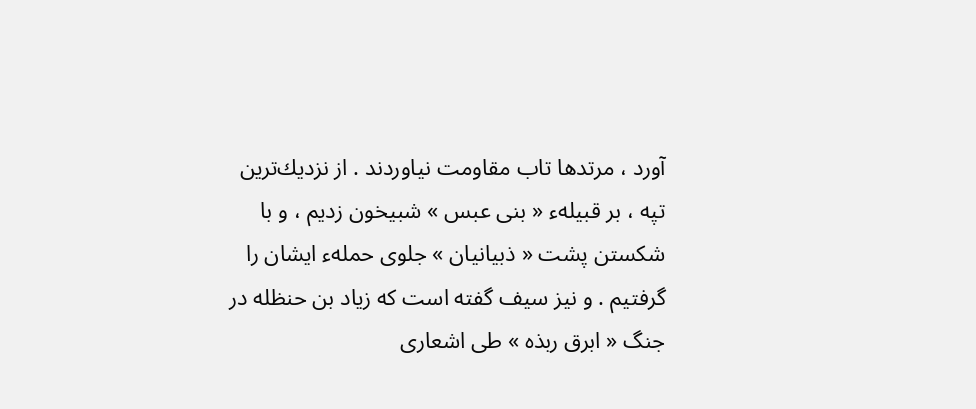آورد ، مرتدها تاب مقاومت نياوردند . از نزديك‌ترين تپه ، بر قبيلهء « بنى عبس » شبيخون زديم ، و با شكستن پشت « ذبيانيان » جلوى حملهء ايشان را گرفتيم . و نيز سيف گفته است كه زياد بن حنظله در جنگ « ابرق ربذه » طى اشعارى